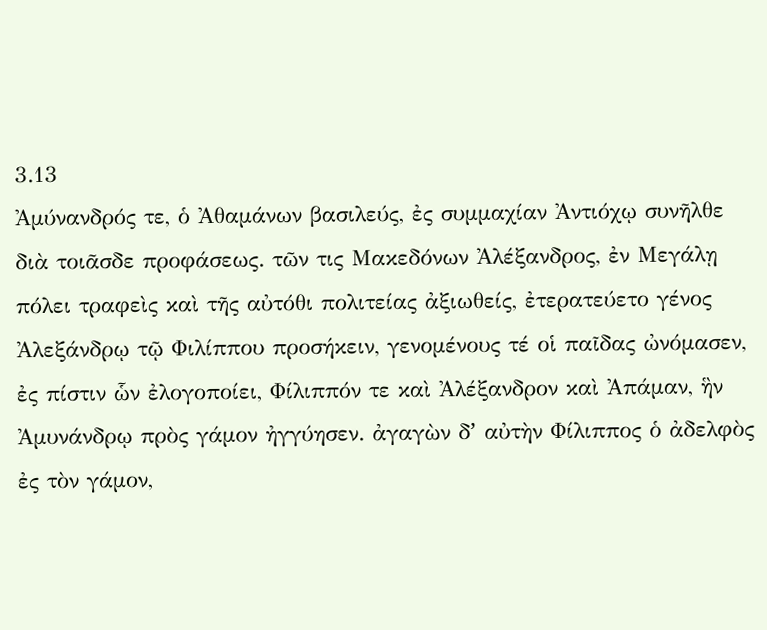3.13
Ἀμύνανδρός τε, ὁ Ἀθαμάνων βασιλεύς, ἐς συμμαχίαν Ἀντιόχῳ συνῆλθε διὰ τοιᾶσδε προφάσεως. τῶν τις Μακεδόνων Ἀλέξανδρος, ἐν Μεγάλῃ πόλει τραφεὶς καὶ τῆς αὐτόθι πολιτείας ἀξιωθείς, ἐτερατεύετο γένος Ἀλεξάνδρῳ τῷ Φιλίππου προσήκειν, γενομένους τέ οἱ παῖδας ὠνόμασεν, ἐς πίστιν ὧν ἐλογοποίει, Φίλιππόν τε καὶ Ἀλέξανδρον καὶ Ἀπάμαν, ἣν Ἀμυνάνδρῳ πρὸς γάμον ἠγγύησεν. ἀγαγὼν δʼ αὐτὴν Φίλιππος ὁ ἀδελφὸς ἐς τὸν γάμον,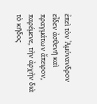ἐπεὶ τὸν Ἀμύνανδρον εἶδεν ἀσθενῆ καὶ πραγμάτων ἄπειρον, παρέμενε, τὴν ἀρχὴν διὰ τὸ κῆδος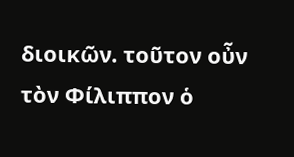διοικῶν. τοῦτον οὖν τὸν Φίλιππον ὁ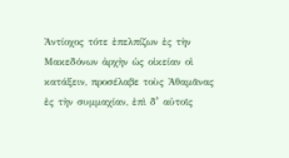Ἀντίοχος τότε ἐπελπίζων ἐς τὴν Μακεδόνων ἀρχὴν ὡς οἰκείαν οἱ κατάξειν, προσέλαβε τοὺς Ἀθαμᾶνας ἐς τὴν συμμαχίαν, ἐπὶ δʼ αὐτοῖς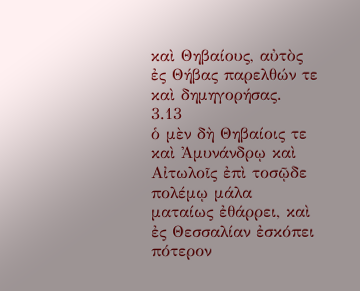καὶ Θηβαίους, αὐτὸς ἐς Θήβας παρελθών τε καὶ δημηγορήσας.
3.13
ὁ μὲν δὴ Θηβαίοις τε καὶ Ἀμυνάνδρῳ καὶ Αἰτωλοῖς ἐπὶ τοσῷδε πολέμῳ μάλα ματαίως ἐθάρρει, καὶ ἐς Θεσσαλίαν ἐσκόπει πότερον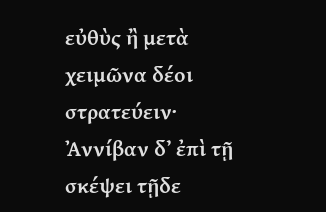εὐθὺς ἢ μετὰ χειμῶνα δέοι στρατεύειν· Ἀννίβαν δʼ ἐπὶ τῇ σκέψει τῇδε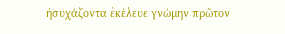ἡσυχάζοντα ἐκέλευε γνώμην πρῶτον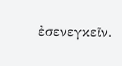ἐσενεγκεῖν.